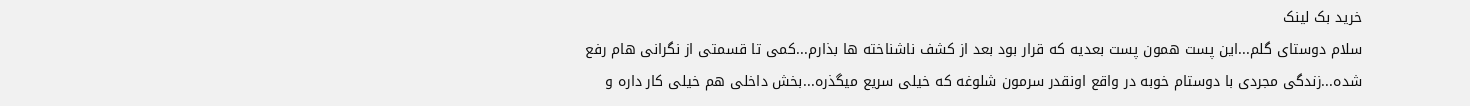خرید بک لینک
سلام دوستای گلم...این پست همون پست بعدیه که قرار بود بعد از کشف ناشناخته ها بذارم...کمی تا قسمتی از نگرانی هام رفع شده...زندگی مجردی با دوستام خوبه در واقع اونقدر سرمون شلوغه که خیلی سریع میگذره...بخش داخلی هم خیلی کار داره و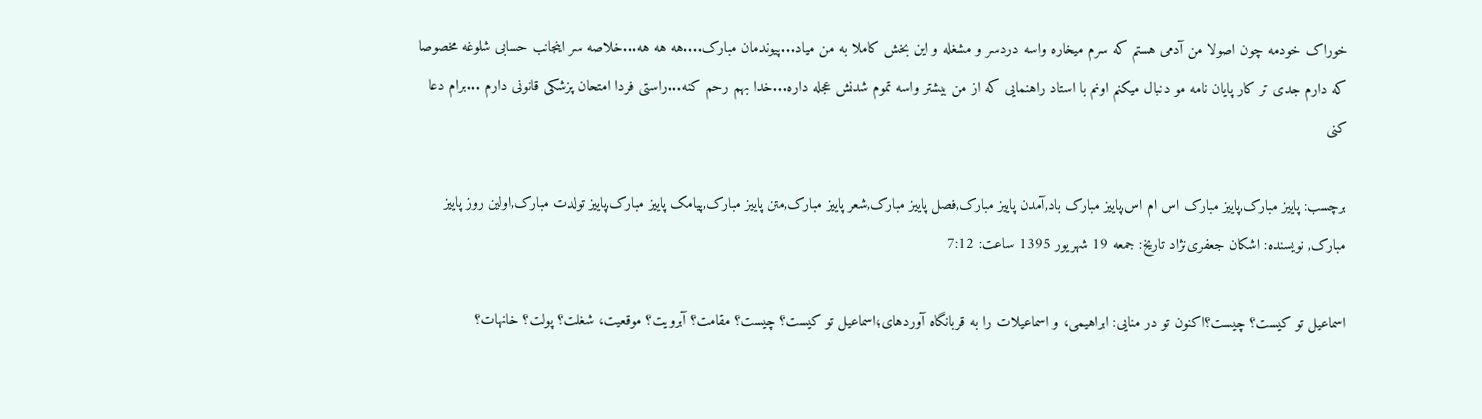خوراک خودمه چون اصولا من آدمی هستم که سرم میخاره واسه دردسر و مشغله و این بخش کاملا به من میاد...پیوندمان مبارک....هه هه هه...خلاصه سر اینجانب حسابی شلوغه مخصوصا که دارم جدی تر کار پایان نامه مو دنبال میکنم اونم با استاد راهنمایی که از من بیشتر واسه تموم شدنش عجله داره...خدا بهم رحم کنه...راستی فردا امتحان پزشکی قانونی دارم ...برام دعا کنی

برچسب: پاییز مبارک,پاییز مبارک اس ام اس,پاییز مبارک باد,آمدن پاییز مبارک,فصل پاییز مبارک,شعر پاییز مبارک,متن پاییز مبارک,پیامک پاییز مبارک,پاییز تولدت مبارک,اولین روز پاییز مبارک, نویسنده: اشکان جعفری‌نژاد تاريخ: جمعه 19 شهريور 1395 ساعت: 7:12

اسماعیل تو کیست؟ چیست؟اکنون تو در منایی: ابراهیمی، و اسماعیلات را به قربانگاه آوردهای؛اسماعیل تو کیست؟ چیست؟ مقامت؟ آبرویت؟ موقعیت، شغلت؟ پولت؟ خانهات؟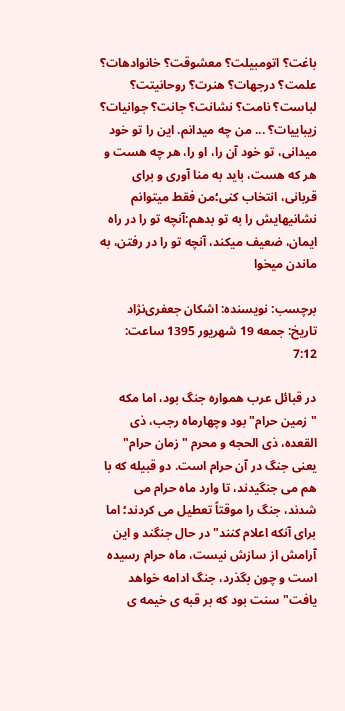باغت؟ اتومبیلت؟ معشوقت؟ خانوادهات؟ علمت؟ درجهات؟ هنرت؟ روحانیتت؟ لباست؟ نامت؟ نشانت؟ جانت؟ جوانیات؟ زیباییات؟ ... من چه میدانم. این را تو خود میدانی، تو خود آن را، او را، هر چه هست و هر که هست، باید به منا آوری و برای قربانی، انتخاب کنی؛من فقط میتوانم نشانیهایش را به تو بدهم:آنچه تو را در راه ایمان، ضعیف میکند، آنچه تو را در رفتن، به ماندن میخوا

برچسب: نویسنده: اشکان جعفری‌نژاد تاريخ: جمعه 19 شهريور 1395 ساعت: 7:12

در قبائل عرب همواره جنگ بود، اما مکه "زمین حرام" بود وچهارماه رجب، ذی القعده، ذی الحجه و محرم "زمان حرام" یعنی جنگ در آن حرام است. دو قبیله که با هم می جنگیدند، تا وارد ماه حرام می شدند، جنگ را موقتاً تعطیل می کردند؛ اما برای آنکه اعلام کنند"در حال جنگند و این آرامش از سازش نیست، ماه حرام رسیده است و چون بگذرد، جنگ ادامه خواهد یافت" سنت بود که بر قبه ى خیمه ى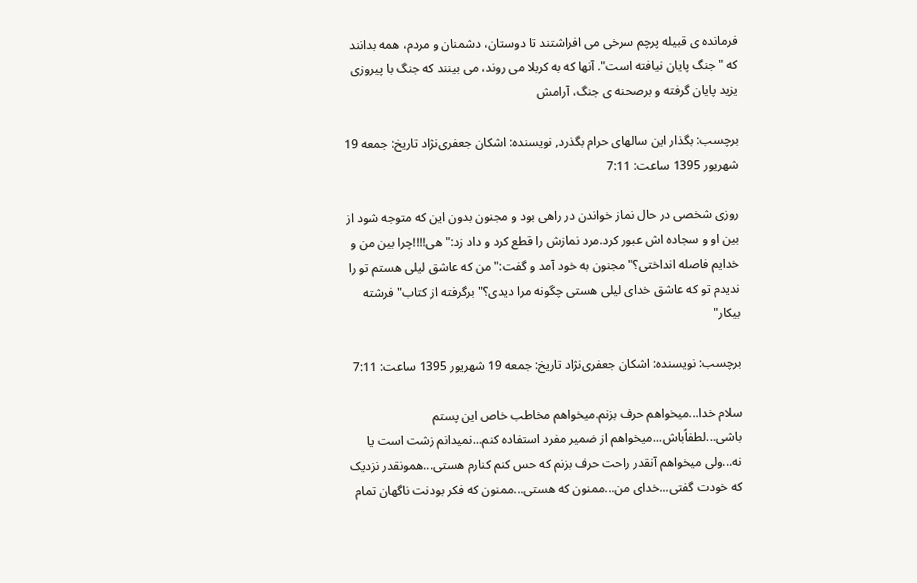فرمانده ى قبیله پرچم سرخی می افراشتند تا دوستان، دشمنان و مردم، همه بدانند که "جنگ پایان نیافته است". آنها که به کربلا می روند، می بینند که جنگ با پیروزى یزید پایان گرفته و برصحنه ی جنگ، آرامش

برچسب: بگذار این سالهای حرام بگذرد, نویسنده: اشکان جعفری‌نژاد تاريخ: جمعه 19 شهريور 1395 ساعت: 7:11

روزی شخصی در حال نماز خواندن در راهی بود و مجنون بدون این که متوجه شود از بین او و سجاده اش عبور کرد.مرد نمازش را قطع کرد و داد زد:"هی!!!!چرا بین من و خدایم فاصله انداختی؟" مجنون به خود آمد و گفت:"من که عاشق لیلی هستم تو را ندیدم تو که عاشق خدای لیلی هستی چگونه مرا دیدی؟" برگرفته از کتاب"فرشته بیکار"

برچسب: نویسنده: اشکان جعفری‌نژاد تاريخ: جمعه 19 شهريور 1395 ساعت: 7:11

سلام خدا...میخواهم حرف بزنم.میخواهم مخاطب خاص این پستم باشی...لطفاًباش...میخواهم از ضمیر مفرد استفاده کنم...نمیدانم زشت است یا نه...ولی میخواهم آنقدر راحت حرف بزنم که حس کنم کنارم هستی...همونقدر نزدیک که خودت گفتی...خدای من...ممنون که هستی...ممنون که فکر بودنت ناگهان تمام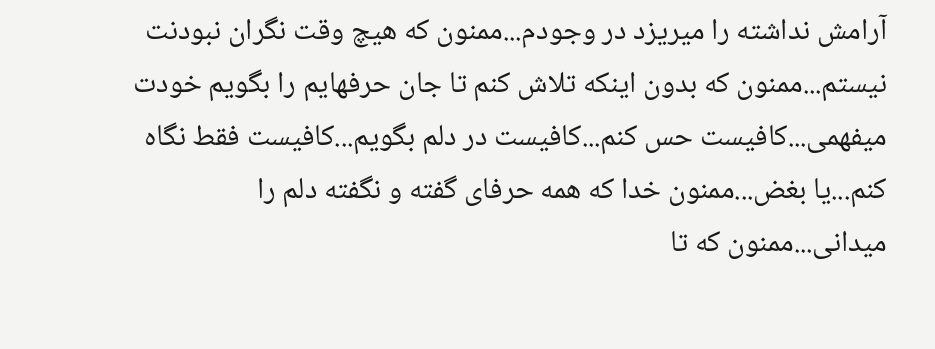آرامش نداشته را میریزد در وجودم...ممنون که هیچ وقت نگران نبودنت نیستم...ممنون که بدون اینکه تلاش کنم تا جان حرفهایم را بگویم خودت میفهمی...کافیست حس کنم...کافیست در دلم بگویم...کافیست فقط نگاه کنم...یا بغض...ممنون خدا که همه حرفای گفته و نگفته دلم را میدانی...ممنون که تا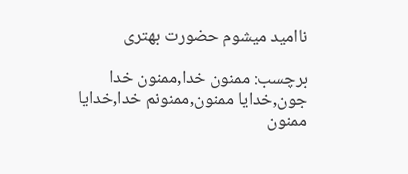ناامید میشوم حضورت بهتری

برچسب: ممنون خدا,ممنون خدا جون,خدایا ممنون,ممنونم خدا,خدایا ممنون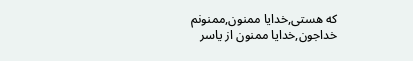که هستی,خدايا ممنون,ممنونم خداجون,خدایا ممنون از یاسر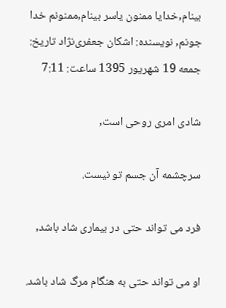بینام,خدایا ممنون یاسر بینام,ممنونم خدا جونم, نویسنده: اشکان جعفری‌نژاد تاريخ: جمعه 19 شهريور 1395 ساعت: 7:11

شادی امری روحی است,

سرچشمه آن جسم تو نیست.

فرد می تواند حتی در بیماری شاد باشد,

او می تواند حتی به هنگام مرگ شاد باشد.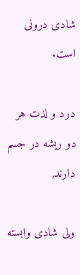شادی درونی است.

درد و لذت هر دو ریشه در جسم دارند,

ولی شادی وابسته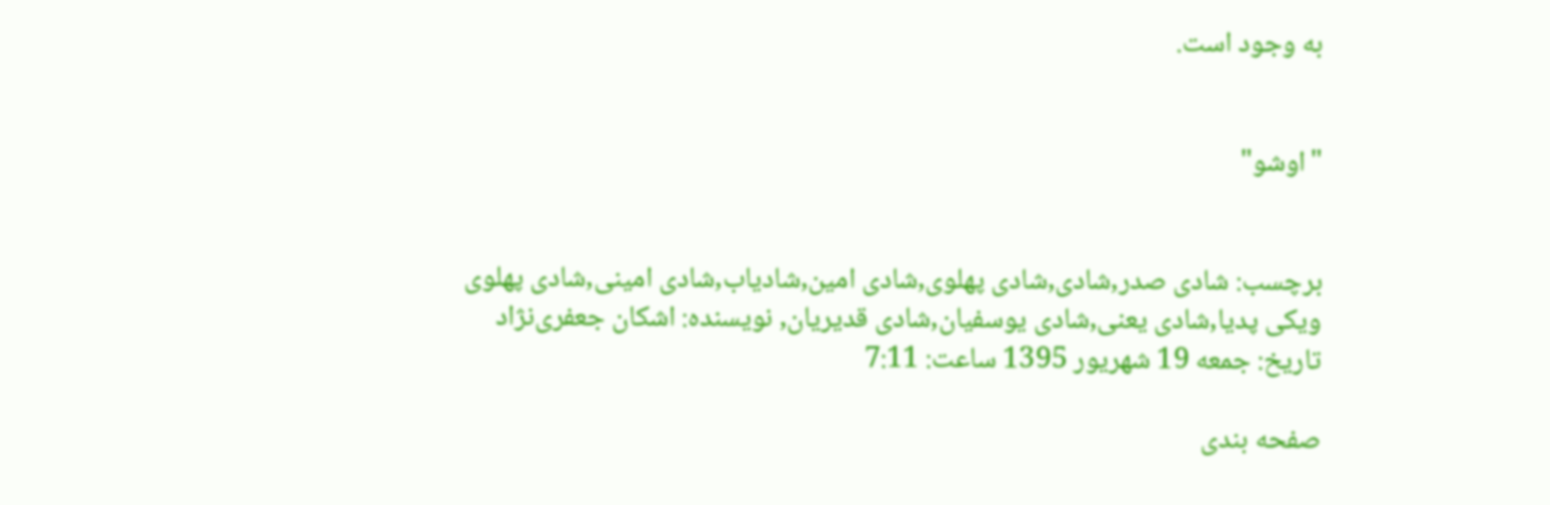به وجود است.


"اوشو"


برچسب: شادی صدر,شادی,شادی پهلوی,شادی امین,شادیاب,شادی امینی,شادی پهلوی ویکی پدیا,شادی یعنی,شادی یوسفیان,شادی قدیریان, نویسنده: اشکان جعفری‌نژاد تاريخ: جمعه 19 شهريور 1395 ساعت: 7:11

صفحه بندی